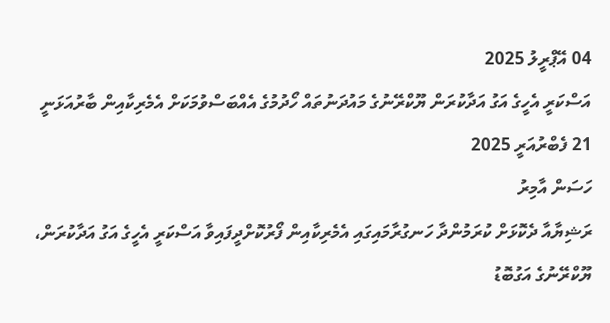04 އޭޕްރީލު 2025
އަސްކަރީ އެހީގެ އަގު އަދާކުރަން ޔޫކްރޭނުގެ މައުދަނުތައް ހޯދުމުގެ އެއްބަސްވުމަކަށް އެމެރިކާއިން ބާރުއަޅަނީ
21 ފެބްރުއަރީ 2025
ހަސަން އާމިރު
ރަޝިޔާއާ ދެކޮޅަށް ކުރަމުންދާ ހަނގުރާމައިގައި އެމެރިކާއިން ފޯރުކޮށްދީފައިވާ އަސްކަރީ އެހީގެ އަގު އަދާކުރަން، ޔޫކްރޭނުގެ އަގުބޮޑު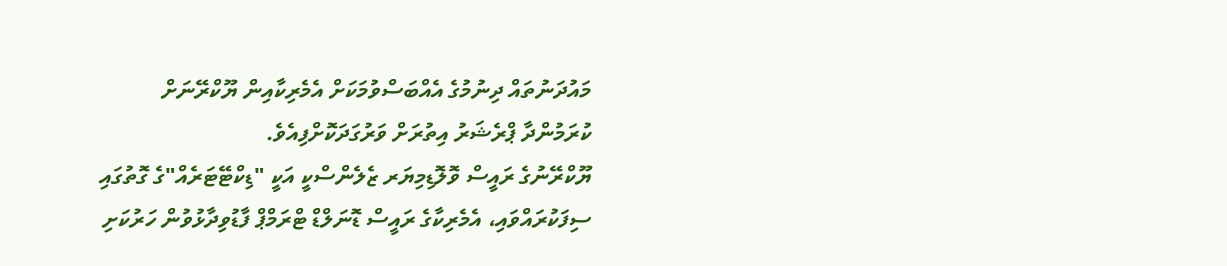މައުދަނުތައް ދިނުމުގެ އެއްބަސްވުމަކަށް އެމެރިކާއިން ޔޫކްރޭނަށް ކުރަމުންދާ ޕްރެޝަރު އިތުރަށް ވަރުގަދަކޮށްފިއެވެ.
ޔޫކްރޭނުގެ ރައީސް ވޮލޮޑިމިޔަރ ޒެލެންސްކީ އަކީ "ޑިކްޓޭޓަރެއް"ގެ ގޮތުގައި ސިފަކުރައްވައި، އެމެރިކާގެ ރައީސް ޑޮނަލްޑް ޓްރަމްޕް ފާޑުވިދާޅުވުން ހަރުކަށި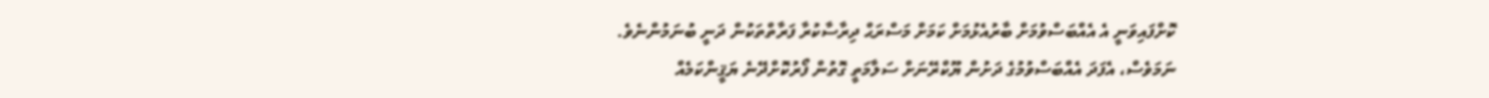ކޮށްފައިވަނީ އެ އެއްބަސްވުމަށް ބާރުއެޅުމަށް ކަމަށް މަސްރަޙް ދިރާސާކުރާ ފަރާތްތަކުން ދަނީ ބުނަމުންނެވެ.
ނަމަވެސް، އެފަދަ އެއްބަސްވުމުގެ ދަށުން ޔޫކްރޭނަށް ސަލާމަތީ ގޮތުން ފޯރުކޮށްދޭނެ ޔަޤީންކަމެއް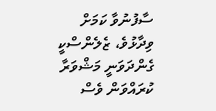ސާފުނުވާ ކަމަށް ވިދާޅުވެ، ޒެލެންސްކީ ގެންދަވަނީ މަޝްވަރާ ކުރައްވަން ވެސް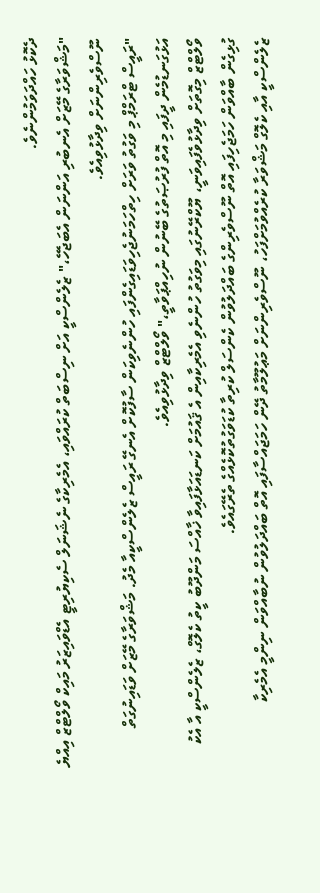ދެކޮޅު ހައްދަވަމުންނެވެ.
"މަޝްވަރާގެ މޭޒަށް އެނބުރި އަންނަން އެބަޖެހޭ،" ޒެލެންސްކީ އަށް ނިސްބަތް ކުރައްވައި، އެމެރިކާގެ ނެޝަނަލް ސެކިޔުރިޓީ އެޑްވައިޒަރު މައިކް ވޯލްޓްޒް އިއްޔެ ނޫސްވެރިންނަށް ވިދާޅުވިއެވެ.
"ރައީސް ޓްރަމްޕް މި ވަގުތު ވަރަށް ހިތްހަމަނުޖެހިވަޑައިގެންފައި ހުންނެވިކަން ސާފުކޮށް އެނގޭ ރައީސް ޒެލެންސްކީއާ މެދު. މަޝްވަރާގެ މޭޒަށް ވަޑައިނުގަތް އަޅުގަނޑުމެން ދީފައި މި އޮތް ފުރުޞަތުގެ ބޭނުން ނުހިއްޕަވާތީ،" ވޯލްޓްޒް ވިދާޅުވިއެވެ.
ވޯލްޓްޒް މިގޮތަށް ވިދާޅުވެފައިވަނީ، ޔޫކްރޭނުގައި މިވަގުތު ހުންނެވި އެމެރިކާއިން އެ ޤައުމަށް ކަނޑައަޅާފައިވާ ޚާއްސަ މަންދޫބު ކީތު ކެލޮގް، ޒެލެންސްކީ އާ އެކު ގުޅިގެން ބާއްވަން ހަމަޖެހިފައި އޮތް ނޫސްވެރިންގެ ބައްދަލުވުން ކެންސަލް ކުރިތާ ކުޑަވަގުތުކޮޅެއްގެ ތެރޭގައެވެ.
ޒެލެންސްކީ އާއި ކެލޮގް މަޝްވަރާ ކުރެއްވުމަށްފަހު، ނޫސްވެރިންނަށް މަޢުލޫމާތު ދޭން ހަމަޖައްސާފައި އޮތް ބައްދަލުވުން ނުބާއްވަން ނިންމީ އެމެރިކާ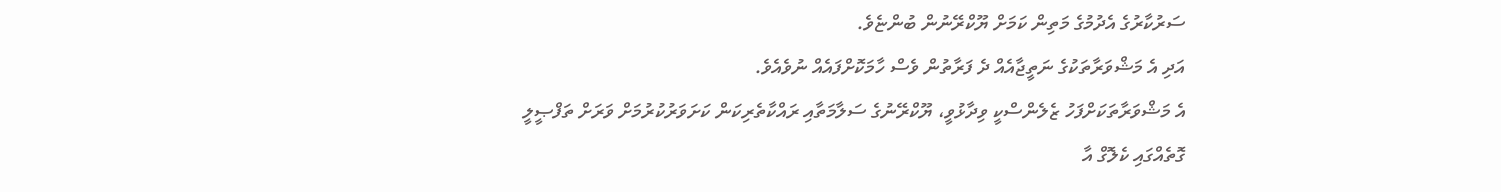ސަރުކާރުގެ އެދުމުގެ މަތިން ކަމަށް ޔޫކްރޭނުން ބުންޏެވެ.
އަދި އެ މަޝްވަރާތަކުގެ ނަތީޖާއެއް ދެ ފަރާތުން ވެސް ހާމަކޮށްފައެއް ނުވެއެވެ.
އެ މަޝްވަރާތަކަށްފަހު ޒެލެންސްކީ ވިދާޅުވީ، ޔޫކްރޭނުގެ ސަލާމަތާއި ރައްކާތެރިކަން ކަށަވަރުކުރުމަށް ވަރަށް ތަފްޞީލީ ގޮތެއްގައި ކެލޮގް އާ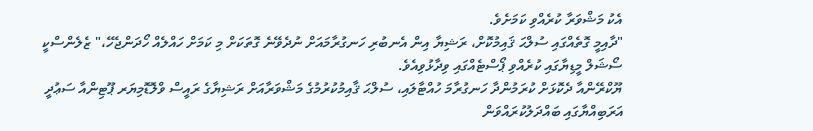އެކު މަޝްވަރާ ކުރެއްވި ކަމަށެވެ.
"ދާއިމީ ގޮތެއްގައި ސުލްޙަ ޤައިމުކޮށް، ރަޝިޔާ އިން އެނބުރި ހަނގުރާމައަށް ނުދެވޭނެ ގޮތަކަށް މި ކަމަށް ހައްލެއް ހޯދަންޖެހޭ،" ޒެލެންސްކީ ސޯޝަލް މީޑިޔާގައި ކުރެއްވި ޕޯސްޓެއްގައި ވިދާޅުވިއެވެ.
ޔޫކްރޭންއާ ދެކޮޅަށް ކުރަމުންދާ ހަނގުރާމަ ހުއްޓާލައި، ސުލްޙަ ޤާއިމުކުރުމުގެ މަޝްވަރާއަށް ރަޝިޔާގެ ރައީސް ވްލޮޑޮމިޔަރ ޕޫޓިންއާ ސަޢުދީ އަރަބިއްޔާގައި ބައްދަލުކުރައްވަން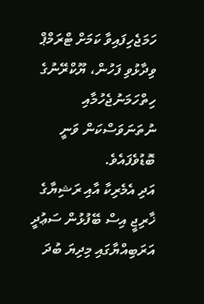ހަމަޖެހިފައިވާ ކަމަށް ޓްރަމްޕް ވިދާޅުވި ފަހުން، ޔޫކްރޭނުގެ ހިތްހަމަނުޖެހުމާއި ނުތަނަވަސްކަން ވަނީ ބޮޑުވެފައެވެ.
އަދި އެމެރިކާ އާއި ރަޝިޔާގެ ޚާރިޖީ އިސް ބޭފުޅުން ސަޢުދީ އަރަބިއްޔާގައި މިދިޔަ ބުދަ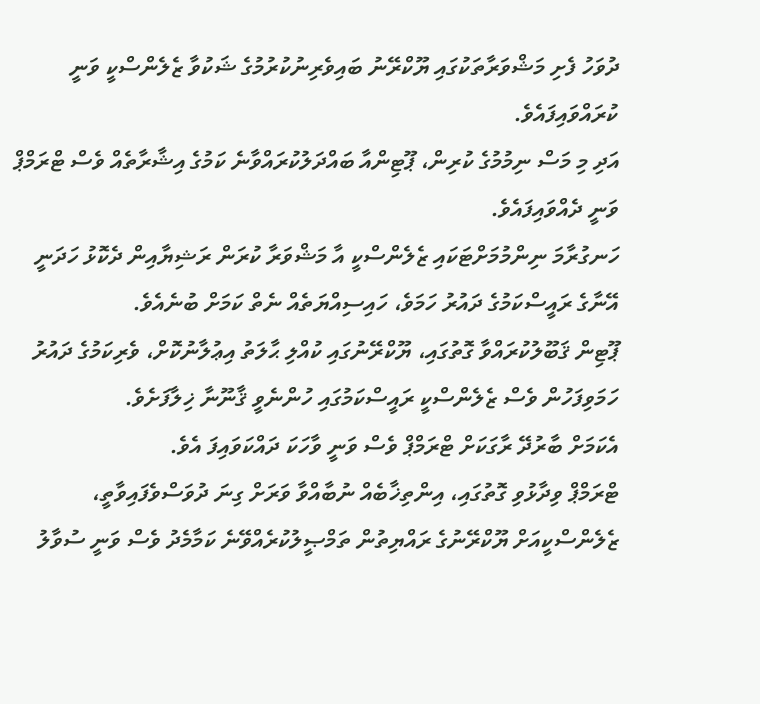ދުވަހު ފެށި މަޝްވަރާތަކުގައި ޔޫކްރޭނު ބައިވެރިނުކުރުމުގެ ޝަކުވާ ޒެލެންސްކީ ވަނީ ކުރައްވައިފައެވެ.
އަދި މި މަސް ނިމުމުގެ ކުރިން، ޕޫޓިންއާ ބައްދަލުކުރައްވާނެ ކަމުގެ އިޝާރާތެއް ވެސް ޓްރަމްޕް ވަނީ ދެއްވައިފައެވެ.
ހަނގުރާމަ ނިންމުމަށްޓަކައި ޒެލެންސްކީ އާ މަޝްވަރާ ކުރަން ރަޝިޔާއިން ދެކޮޅު ހަދަނީ އޭނާގެ ރައީސްކަމުގެ ދައުރު ހަމަވެ، ހައިސިއްޔަތެއް ނެތް ކަމަށް ބުނެއެވެ.
ޕޫޓިން ޤަބޫލުކުރައްވާ ގޮތުގައި، ޔޫކްރޭނުގައި ކުއްލި ޙާލަތު އިޢުލާނުކޮށް، ވެރިކަމުގެ ދައުރު ހަމަވިފަހުން ވެސް ޒެލެންސްކީ ރައީސްކަމުގައި ހުންނެވީ ޤާނޫނާ ޚިލާފަށެވެ.
އެކަމަށް ބާރުދޭ ރާގަކަށް ޓްރަމްޕް ވެސް ވަނީ ވާހަކަ ދައްކަވައިފަ އެވެ.
ޓްރަމްޕް ވިދާޅުވި ގޮތުގައި، އިންތިޚާބެއް ނުބާއްވާ ވަރަށް ގިނަ ދުވަސްވެފައިވާތީ، ޒެލެންސްކީއަށް ޔޫކްރޭނުގެ ރައްޔިތުން ތަމްޞީލުކުރެއްވޭނެ ކަމާމެދު ވެސް ވަނީ ސުވާލު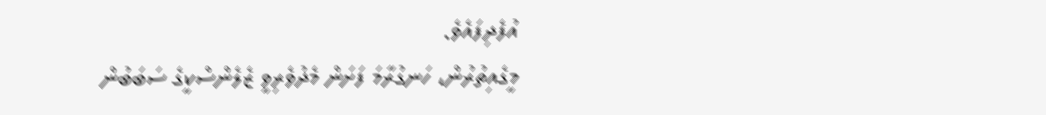އުފެދިފައެވެ.
މީގެއިތުރުން، ހަނގުރާމަ ފަށަން މެދުވެރިވީ ޒެލެންސްކީގެ ސަބަބުން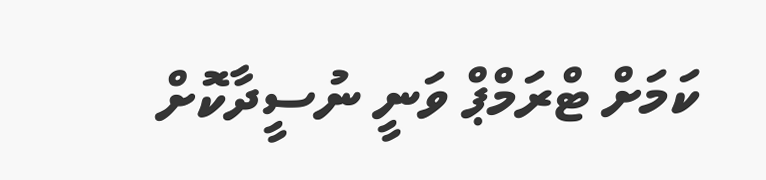ކަމަށް ޓްރަމްޕް ވަނީ ނުސީދާކޮށް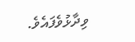ވިދާޅުވެފައެވެ.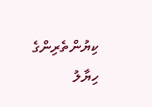ކިޔުންތެރިންގެ ހިޔާލު